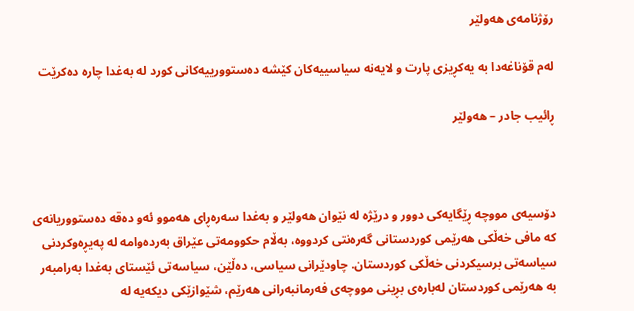رۆژنامەی ھەولێر

لەم قۆناغەدا بە یەکڕیزی پارت و لایەنە سیاسییەکان کێشە دەستوورییەکانی کورد لە بەغدا چارە دەکرێت

ڕائیب جادر – هە‌ولێر



دۆسیەی مووچە ڕێگایەکی دوور و درێژە لە نێوان ھەولێر و بەغدا سەرەڕای ھەموو ئەو دەقە دەستووریانەی کە مافی خەڵکی ھەرێمی کوردستانی گەرەنتی کردووە، بەڵام حکوومەتی عێراق بەردەوامە لە پەیڕەوکردنی سیاسەتی برسیکردنی خەڵکی کوردستان. چاودێرانی سیاسی، دەڵێن، سیاسەتی ئێستای بەغدا بەرامبەر بە ھەرێمی کوردستان لەبارەی بڕینی مووچەی فەرمانبەرانی ھەرێم، شێوازێکی دیکەیە لە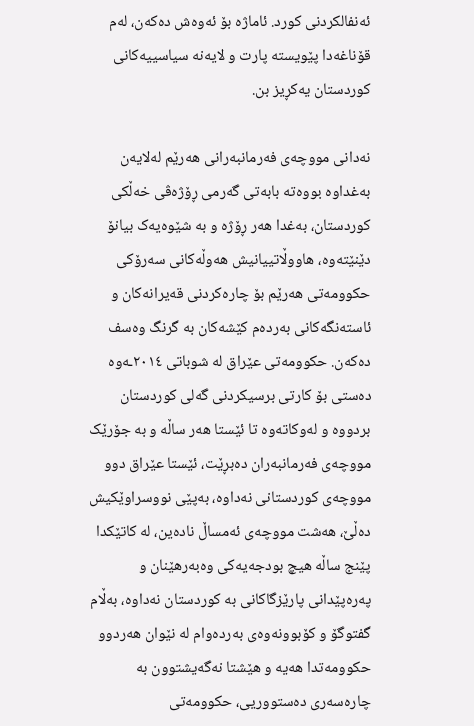ئەنفالکردنی کورد. ئاماژە بۆ ئەوەش دەکەن، لەم قۆناغەدا پێویستە پارت و لایەنە سیاسییەکانی کوردستان یەکڕیز بن.

نەدانی مووچەی فەرمانبەرانی ھەرێم لەلایەن بەغداوە بووەتە بابەتی گەرمی ڕۆژەڤی خەڵکی کوردستان، بەغدا ھەر ڕۆژە و بە شێوەیەک بیانۆ دێنێتەوە، ھاووڵاتییانیش ھەوڵەکانی سەرۆکی حکوومەتی ھەرێم بۆ چارەکردنی قەیرانەکان و ئاستەنگەکانی بەردەم کێشەکان بە گرنگ وەسف دەکەن. حکوومەتی عێراق لە شوباتی ٢٠١٤ـەوە دەستی بۆ کارتی برسیکردنی گەلی کوردستان بردووە و لەوکاتەوە تا ئێستا ھەر ساڵە و بە جۆرێک مووچەی فەرمانبەران دەبڕێت، ئێستا عێراق دوو مووچەی کوردستانی نەداوە، بەپێی نووسراوێکیش دەڵێ، ھەشت مووچەی ئەمساڵ نادەین، لە کاتێکدا پێنج ساڵە ھیچ بودجەیەکی وەبەرھێنان و پەرەپێدانی پارێزگاکانی بە کوردستان نەداوە، بەڵام گفتوگۆ و کۆبوونەوەی بەردەوام لە نێوان ھەردوو حکوومەتدا ھەیە و ھێشتا نەگەیشتوون بە چارەسەری دەستووریی، حکوومەتی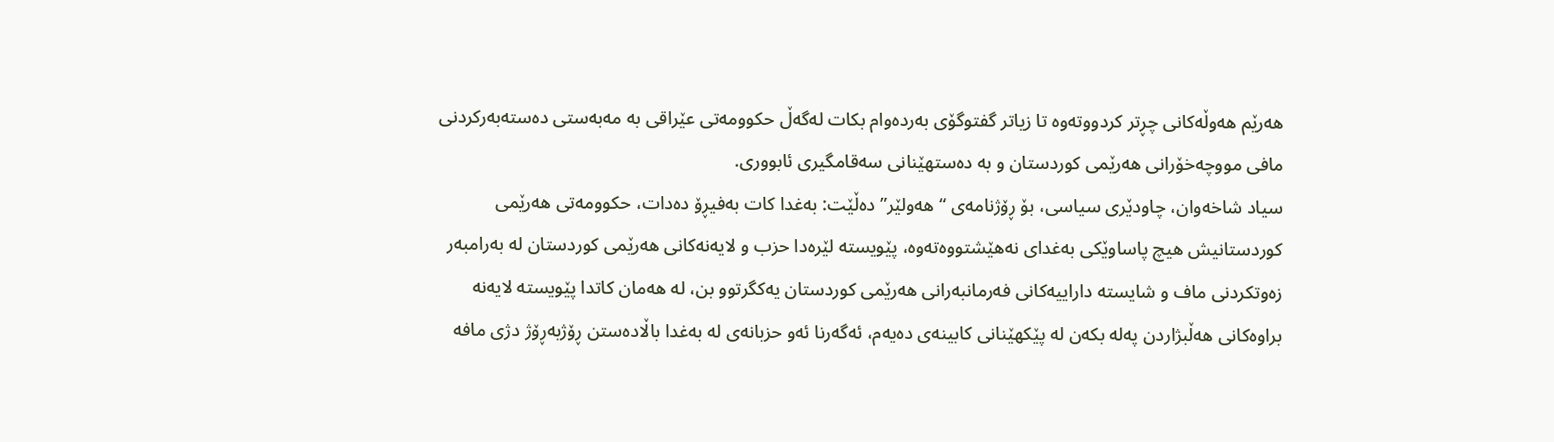ھەرێم ھەوڵەکانی چڕتر کردووتەوە تا زیاتر گفتوگۆی بەردەوام بکات لەگەڵ حکوومەتی عێراقی بە مەبەستی دەستەبەرکردنی مافی مووچەخۆرانی ھەرێمی کوردستان و بە دەستھێنانی سەقامگیری ئابووری.
سیاد شاخەوان، چاودێری سیاسی، بۆ ڕۆژنامەی “ھەولێر” دەڵێت: بەغدا کات بەفیڕۆ دەدات، حکوومەتی ھەرێمی کوردستانیش ھیچ پاساوێکی بەغدای نەھێشتووەتەوە، پێویستە لێرەدا حزب و لایەنەکانی ھەرێمی کوردستان لە بەرامبەر زەوتکردنی ماف و شایستە داراییەکانی فەرمانبەرانی ھەرێمی کوردستان یەکگرتوو بن، لە ھەمان کاتدا پێویستە لایەنە براوەکانی ھەڵبژاردن پەلە بکەن لە پێکھێنانی کابینەی دەیەم، ئەگەرنا ئەو حزبانەی لە بەغدا باڵادەستن ڕۆژبەڕۆژ دژی مافە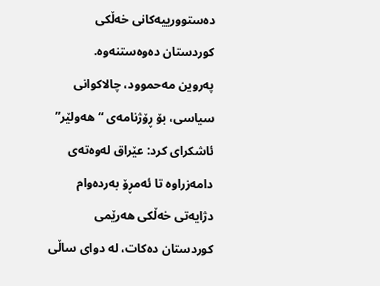دەستوورییەکانی خەڵکی کوردستان دەوەستنەوە.
پەروین مەحموود، چالاکوانی سیاسی، بۆ ڕۆژنامەی “ھەولێر” ئاشکرای کرد: عێراق لەوەتەی دامەزراوە تا ئەمڕۆ بەردەوام دژایەتی خەڵکی ھەرێمی کوردستان دەکات، لە دوای ساڵی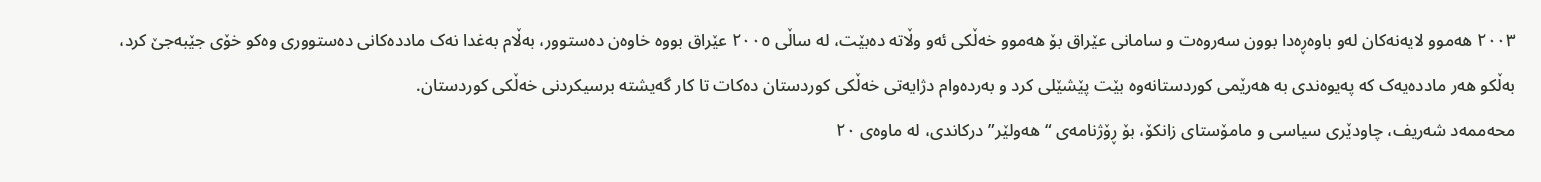٢٠٠٣ ھەموو لایەنەکان لەو باوەڕەدا بوون سەروەت و سامانی عێراق بۆ ھەموو خەڵکی ئەو وڵاتە دەبێت، لە ساڵی ٢٠٠٥ عێراق بووە خاوەن دەستوور، بەڵام بەغدا نەک ماددەکانی دەستووری وەکو خۆی جێبەجێ کرد، بەڵکو ھەر ماددەیەک کە پەیوەندی بە ھەرێمی کوردستانەوە بێت پێشێلی کرد و بەردەوام دژایەتی خەڵکی کوردستان دەکات تا کار گەیشتە برسیکردنی خەڵکی کوردستان.
محەممەد شەریف، چاودێری سیاسی و مامۆستای زانکۆ، بۆ ڕۆژنامەی “ھەولێر” درکاندی، لە ماوەی ٢٠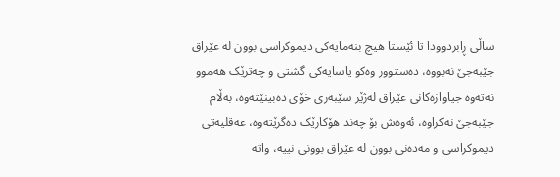ساڵی ڕابردوودا تا ئێستا ھیچ بنەمایەکی دیموکراسی بوون لە عێراق جێبەجێ نەبووە، دەستوور وەکو یاسایەکی گشتی و چەترێک ھەموو نەتەوە جیاوازەکانی عێراق لەژێر سێبەری خۆی دەبینێتەوە، بەڵام جێبەجێ نەکراوە، ئەوەش بۆ چەند ھۆکارێک دەگرێتەوە، عەقلیەتی دیموکراسی و مەدەنی بوون لە عێراق بوونی نییە، واتە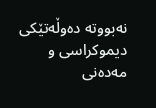نەبووتە دەوڵەتێکی دیموکراسی و مەدەنی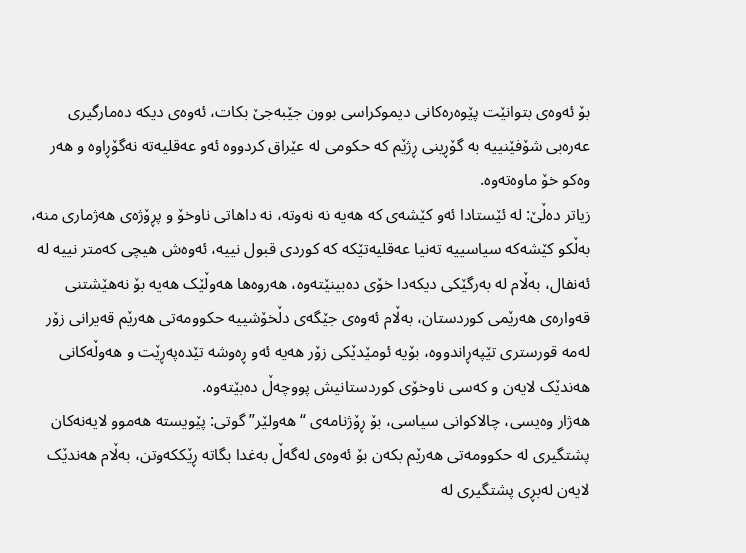بۆ ئەوەی بتوانێت پێوەرەکانی دیموکراسی بوون جێبەجێ بکات، ئەوەی دیکە دەمارگیری عەرەبی شۆفێنییە بە گۆڕینی ڕژێم کە حکومی لە عێراق کردووە ئەو عەقلیەتە نەگۆڕاوە و ھەر وەکو خۆ ماوەتەوە.
زیاتر دەڵێ: لە ئێستادا ئەو کێشەی کە ھەیە نە نەوتە، نە داھاتی ناوخۆ و پڕۆژەی ھەژماری منە، بەڵکو کێشەکە سیاسییە تەنیا عەقلیەتێکە کە کوردی قبول نییە، ئەوەش ھیچی کەمتر نییە لە ئەنفال، بەڵام لە بەرگێکی دیکەدا خۆی دەبینێتەوە، ھەروەھا ھەوڵێک ھەیە بۆ نەھێشتنی قەوارەی ھەرێمی کوردستان، بەڵام ئەوەی جێگەی دڵخۆشییە حکوومەتی ھەرێم قەیرانی زۆر لەمە قورستری تێپەڕاندووە، بۆیە ئومێدێکی زۆر ھەیە ئەو ڕەوشە تێدەپەڕێت و ھەوڵەکانی ھەندێک لایەن و کەسی ناوخۆی کوردستانیش پووچەڵ دەبێتەوە.
ھەژار وەیسی، چالاکوانی سیاسی، بۆ ڕۆژنامەی “ھەولێر” گوتی: پێویستە ھەموو لایەنەکان پشتگیری لە حکوومەتی ھەرێم بکەن بۆ ئەوەی لەگەڵ بەغدا بگاتە ڕێککەوتن، بەڵام ھەندێک لایەن لەبڕی پشتگیری لە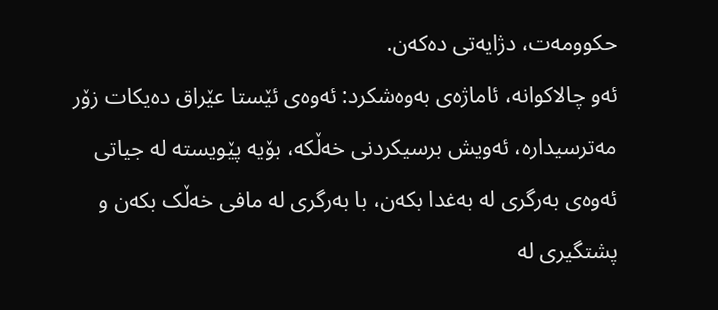حکوومەت، دژایەتی دەکەن.
ئەو چالاکوانە، ئاماژەی بەوەشکرد: ئەوەی ئێستا عێراق دەیکات زۆر مەترسیدارە، ئەویش برسیکردنی خەڵکە، بۆیە پێویستە لە جیاتی ئەوەی بەرگری لە بەغدا بکەن، با بەرگری لە مافی خەڵک بکەن و پشتگیری لە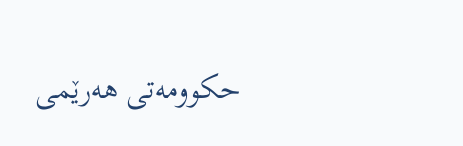حکوومەتی ھەرێمی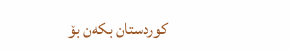کوردستان بکەن بۆ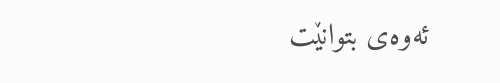ئەوەی بتوانێت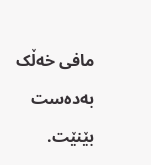مافی خەڵک بەدەست بێنێت.